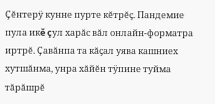Çĕнтерÿ кунне пурте кĕтрĕç. Пандемие пула икĕ çул харăс вăл онлайн-форматра иртрĕ. Çавăнпа та кăçал уява кашниех хутшăнма, унра хăйĕн тÿпине туйма тăрăшрĕ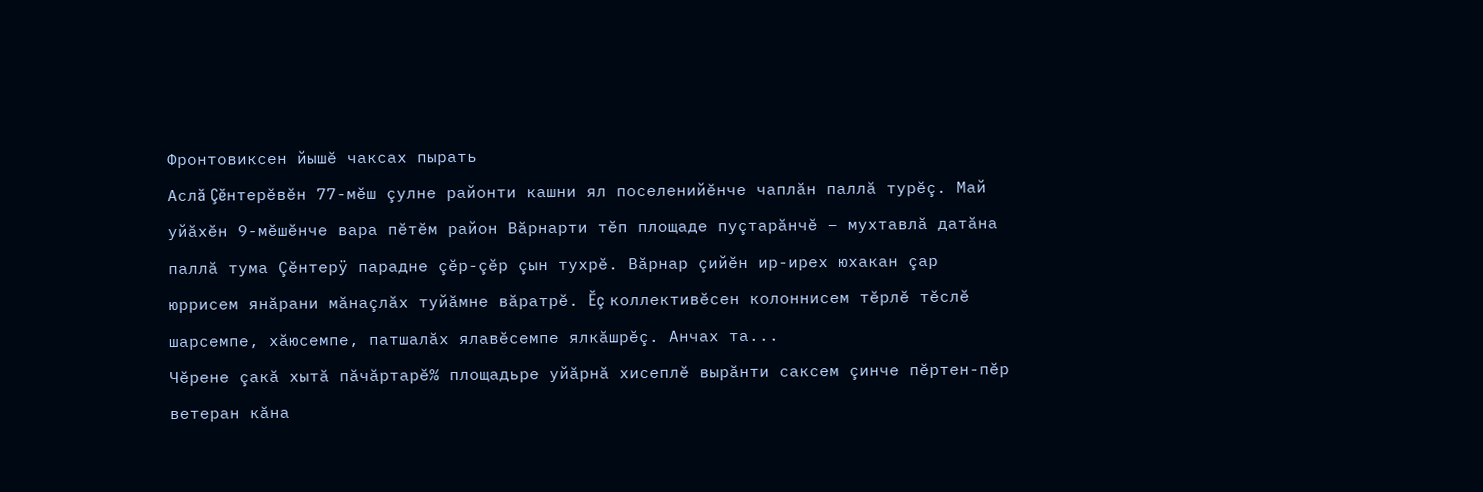Фронтовиксен йышĕ чаксах пырать
Аслă Çĕнтерĕвĕн 77-мĕш çулне районти кашни ял поселенийĕнче чаплăн паллă турĕç. Май уйăхĕн 9-мĕшĕнче вара пĕтĕм район Вăрнарти тĕп площаде пуçтарăнчĕ – мухтавлă датăна паллă тума Çĕнтерÿ парадне çĕр-çĕр çын тухрĕ. Вăрнар çийĕн ир-ирех юхакан çар юррисем янăрани мăнаçлăх туйăмне вăратрĕ. Ĕç коллективĕсен колоннисем тĕрлĕ тĕслĕ шарсемпе, хăюсемпе, патшалăх ялавĕсемпе ялкăшрĕç. Анчах та...
Чĕрене çакă хытă пăчăртарĕ% площадьре уйăрнă хисеплĕ вырăнти саксем çинче пĕртен-пĕр ветеран кăна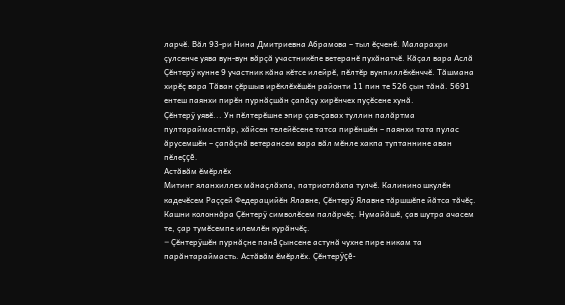ларчĕ. Вăл 93-ри Нина Дмитриевна Абрамова – тыл ĕçченĕ. Маларахри çулсенче уява вун-вун вăрçă участникĕпе ветеранĕ пухăнатчĕ. Кăçал вара Аслă Çĕнтерÿ кунне 9 участник кăна кĕтсе илейрĕ, пĕлтĕр вунпиллĕкĕнччĕ. Тăшмана хирĕç вара Тăван çĕршыв ирĕклĕхĕшĕн районти 11 пин те 526 çын тăнă. 5691 ентеш паянхи пирĕн пурнăçшăн çапăçу хирĕнчех пуçĕсене хунă.
Çĕнтерÿ уявĕ... Ун пĕлтерĕшне эпир çав-çавах туллин палăртма пултараймастпăр, хăйсен телейĕсене татса пирĕншĕн – паянхи тата пулас ăрусемшĕн – çапăçнă ветерансем вара вăл мĕнле хакпа туптаннине аван пĕлеççĕ.
Астăвăм ĕмĕрлĕх
Митинг яланхиллех мăнаçлăхпа, патриотлăхпа тулчĕ. Калинино шкулĕн кадечĕсем Раççей Федерацийĕн Ялавне, Çĕнтерÿ Ялавне тăршшĕпе йăтса тăчĕç. Кашни колоннăра Çĕнтерÿ символĕсем палăрчĕç. Нумайăшĕ, çав шутра ачасем те, çар тумĕсемпе илемлĕн курăнчĕç.
– Çĕнтерÿшĕн пурнăçне панă çынсене астунă чухне пире никам та парăнтараймасть. Астăвăм ĕмĕрлĕх. Çĕнтерÿçĕ-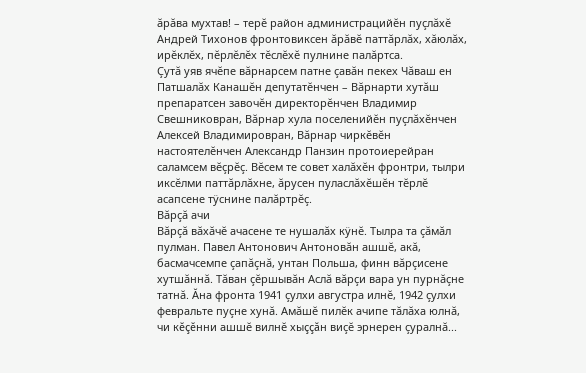ăрăва мухтав! – терĕ район администрацийĕн пуçлăхĕ Андрей Тихонов фронтовиксен ăрăвĕ паттăрлăх, хăюлăх, ирĕклĕх, пĕрлĕлĕх тĕслĕхĕ пулнине палăртса.
Çутă уяв ячĕпе вăрнарсем патне çавăн пекех Чăваш ен Патшалăх Канашĕн депутатĕнчен – Вăрнарти хутăш препаратсен завочĕн директорĕнчен Владимир Свешниковран, Вăрнар хула поселенийĕн пуçлăхĕнчен Алексей Владимировран, Вăрнар чиркĕвĕн настоятелĕнчен Александр Панзин протоиерейран саламсем вĕçрĕç. Вĕсем те совет халăхĕн фронтри, тылри иксĕлми паттăрлăхне, ăрусен пуласлăхĕшĕн тĕрлĕ асапсене тÿснине палăртрĕç.
Вăрçă ачи
Вăрçă вăхăчĕ ачасене те нушалăх кÿнĕ. Тылра та çăмăл пулман. Павел Антонович Антоновăн ашшĕ, акă, басмачсемпе çапăçнă, унтан Польша, финн вăрçисене хутшăннă. Тăван çĕршывăн Аслă вăрçи вара ун пурнăçне татнă. Ăна фронта 1941 çулхи августра илнĕ, 1942 çулхи февральте пуçне хунă. Амăшĕ пилĕк ачипе тăлăха юлнă, чи кĕçĕнни ашшĕ вилнĕ хыççăн виçĕ эрнерен çуралнă...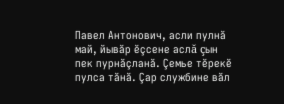Павел Антонович, асли пулнă май, йывăр ĕçсене аслă çын пек пурнăçланă. Çемье тĕрекĕ пулса тăнă. Çар службине вăл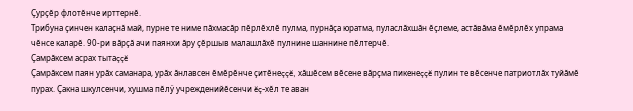Çурçĕр флотĕнче ирттернĕ.
Трибуна çинчен калаçнă май, пурне те ниме пăхмасăр пĕрлĕхлĕ пулма, пурнăçа юратма, пуласлăхшăн ĕçлеме, астăвăма ĕмĕрлĕх упрама чĕнсе каларĕ. 90-ри вăрçă ачи паянхи ăру çĕршыв малашлăхĕ пулнине шаннине пĕлтерчĕ.
Çамрăксем асрах тытаççĕ
Çамрăксем паян урăх саманара, урăх ăнлавсен ĕмĕрĕнче çитĕнеççĕ, хăшĕсем вĕсене вăрçма пикенеççĕ пулин те вĕсенче патриотлăх туйăмĕ пурах. Çакна шкулсенчи, хушма пĕлÿ учрежденийĕсенчи ĕç-хĕл те аван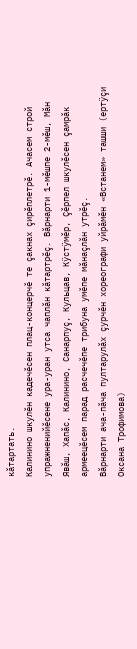кăтартать.
Калинино шкулĕн кадечĕсен плац-концерчĕ те çакнах çирĕплетрĕ. Ачасем строй упражненийĕсене ура-уран утса чаплăн кăтартрĕç. Вăрнарти 1-мĕшпе 2-мĕш, Мăн Явăш, Хапăс, Калинино, Санарпуç, Кульцав, Кÿстÿмĕр, Çĕрпел шкулĕсен çамрăк армеецĕсем парад расчечĕпе трибуна умĕпе мăнаçлăн утрĕç.
Вăрнарти ача-пăча пултарулăх çурчĕн хореографи уйрăмĕн «Встанем» ташши (ертÿçи Оксана Трофимова)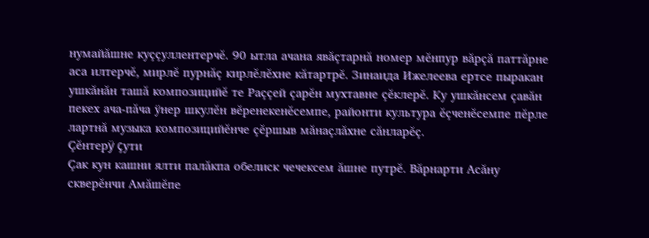нумайăшне куççуллентерчĕ. 90 ытла ачана явăçтарнă номер мĕнпур вăрçă паттăрне аса илтерчĕ, мирлĕ пурнăç кирлĕлĕхне кăтартрĕ. Зинаида Ижелеева ертсе пыракан ушкăнăн ташă композицийĕ те Раççей çарĕн мухтавне çĕклерĕ. Ку ушкăнсем çавăн пекех ача-пăча ÿнер шкулĕн вĕренекенĕсемпе, районти культура ĕçченĕсемпе пĕрле лартнă музыка композицийĕнче çĕршыв мăнаçлăхне сăнларĕç.
Çĕнтерÿ çути
Çак кун кашни ялти палăкпа обелиск чечексем ăшне путрĕ. Вăрнарти Асăну скверĕнчи Амăшĕпе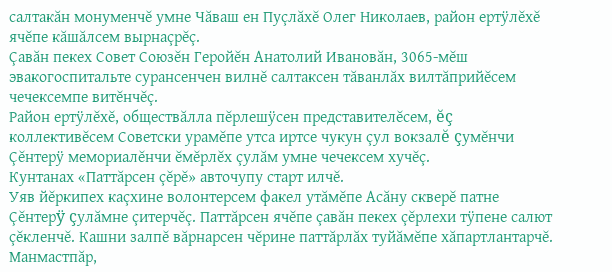салтакăн монуменчĕ умне Чăваш ен Пуçлăхĕ Олег Николаев, район ертÿлĕхĕ ячĕпе кăшăлсем вырнаçрĕç.
Çавăн пекех Совет Союзĕн Геройĕн Анатолий Ивановăн, 3065-мĕш эвакогоспитальте сурансенчен вилнĕ салтаксен тăванлăх вилтăприйĕсем чечексемпе витĕнчĕç.
Район ертÿлĕхĕ, обществăлла пĕрлешÿсен представителĕсем, ĕç коллективĕсем Советски урамĕпе утса иртсе чукун çул вокзалĕ çумĕнчи Çĕнтерÿ мемориалĕнчи ĕмĕрлĕх çулăм умне чечексем хучĕç.
Кунтанах «Паттăрсен çĕрĕ» авточупу старт илчĕ.
Уяв йĕркипех каçхине волонтерсем факел утăмĕпе Асăну скверĕ патне Çĕнтерÿ çулăмне çитерчĕç. Паттăрсен ячĕпе çавăн пекех çĕрлехи тÿпене салют çĕкленчĕ. Кашни залпĕ вăрнарсен чĕрине паттăрлăх туйăмĕпе хăпартлантарчĕ.
Манмастпăр,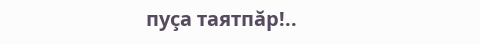пуçа таятпăр!..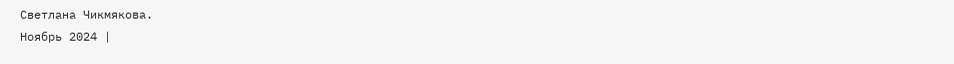Светлана Чикмякова.
Ноябрь 2024 |